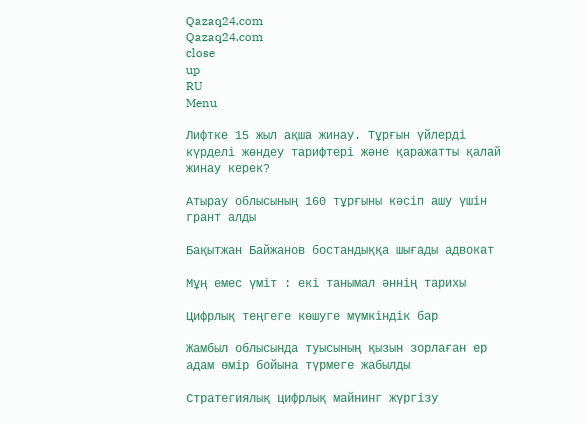Qazaq24.com
Qazaq24.com
close
up
RU
Menu

Лифтке 15 жыл ақша жинау. Тұрғын үйлерді күрделі жөндеу тарифтері және қаражатты қалай жинау керек?

Атырау облысының 160 тұрғыны кәсіп ашу үшін грант алды

Бақытжан Байжанов бостандыққа шығады адвокат

Мұң емес үміт : екі танымал әннің тарихы

Цифрлық теңгеге көшуге мүмкіндік бар

Жамбыл облысында туысының қызын зорлаған ер адам өмір бойына түрмеге жабылды

Стратегиялық цифрлық майнинг жүргізу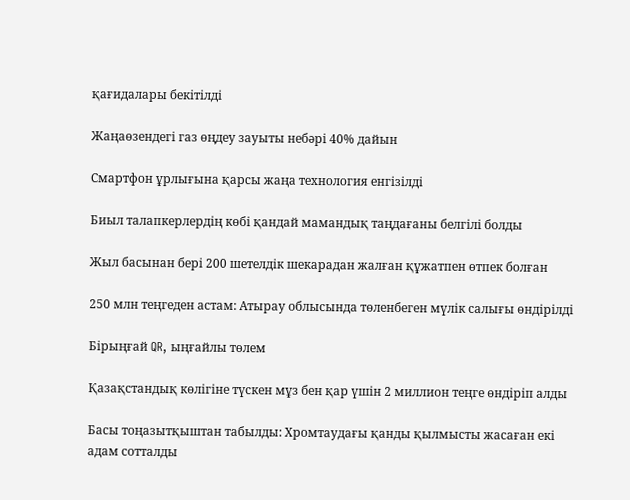қағидалары бекітілді

Жаңаөзендегі газ өңдеу зауыты небәрі 40% дайын

Смартфон ұрлығына қарсы жаңа технология енгізілді

Биыл талапкерлердің көбі қандай мамандық таңдағаны белгілі болды

Жыл басынан бері 200 шетелдік шекарадан жалған құжатпен өтпек болған

250 млн теңгеден астам: Атырау облысында төленбеген мүлік салығы өндірілді

Бірыңғай QR, ыңғайлы төлем

Қазақстандық көлігіне түскен мұз бен қар үшін 2 миллион теңге өндіріп алды

Басы тоңазытқыштан табылды: Хромтаудағы қанды қылмысты жасаған екі адам сотталды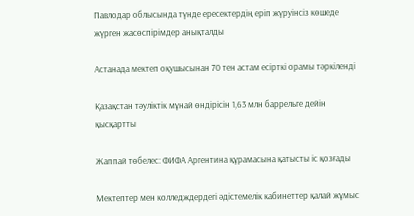Павлодар облысында түнде ересектердің еріп жүруінсіз көшеде жүрген жасөспірімдер анықталды

Астанада мектеп оқушысынан 70 тен астам есірткі орамы тәркіленді

Қазақстан тәуліктік мұнай өндірісін 1,63 млн баррельге дейін қысқартты

Жаппай төбелес: ФИФА Аргентина құрамасына қатысты іс қозғады

Мектептер мен колледждердегі әдістемелік кабинеттер қалай жұмыс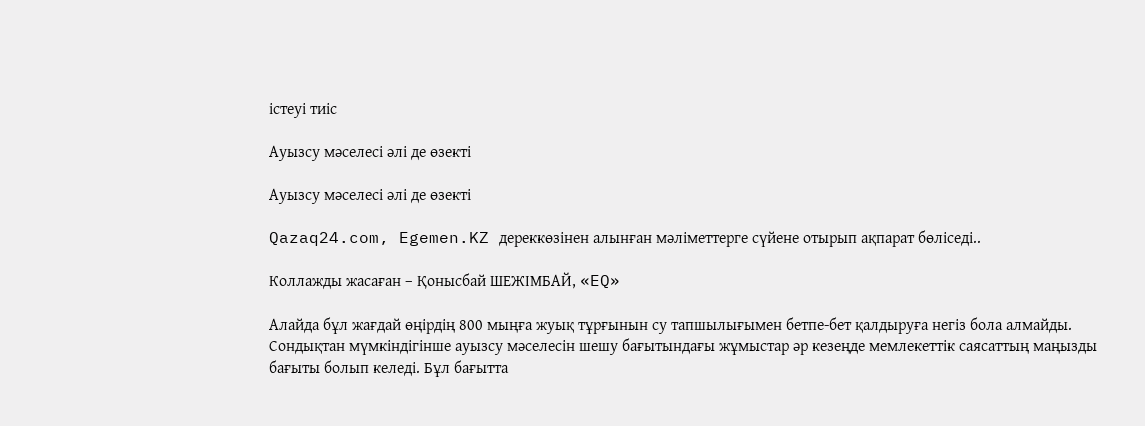істеуі тиіс

Ауызсу мәселесі әлі де өзекті

Ауызсу мәселесі әлі де өзекті

Qazaq24.com, Egemen.KZ дереккөзінен алынған мәліметтерге сүйене отырып ақпарат бөліседі..

Коллажды жасаған – Қонысбай ШЕЖІМБАЙ, «EQ»

Алайда бұл жағдай өңірдің 800 мыңға жуық тұрғынын су тапшылығымен бетпе-бет қалдыруға негіз бола алмайды. Сондықтан мүмкіндігінше ауызсу мәселесін шешу бағытындағы жұмыстар әр кезеңде мемлекеттік саясаттың маңызды бағыты болып келеді. Бұл бағытта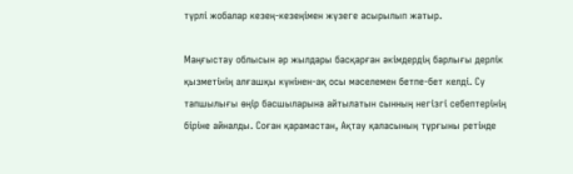түрлі жобалар кезең-кезеңімен жүзеге асырылып жатыр.

Маңғыстау облысын әр жылдары басқарған әкімдердің барлығы дерлік қызметінің алғашқы күнінен-ақ осы мәселемен бетпе-бет келді. Су тапшылығы өңір басшыларына айтылатын сынның негізгі себептерінің біріне айналды. Соған қарамастан, Ақтау қаласының тұрғыны ретінде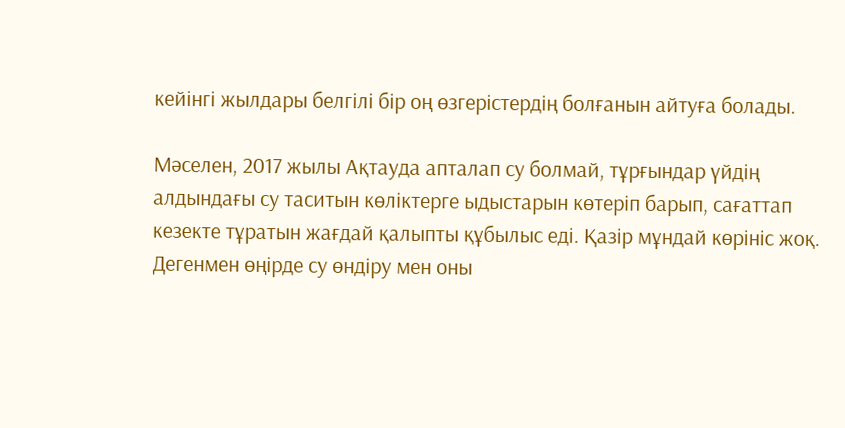кейінгі жылдары белгілі бір оң өзгерістердің болғанын айтуға болады.

Мәселен, 2017 жылы Ақтауда апталап су болмай, тұрғындар үйдің алдындағы су таситын көліктерге ыдыстарын көтеріп барып, сағаттап кезекте тұратын жағдай қалыпты құбылыс еді. Қазір мұндай көрініс жоқ. Дегенмен өңірде су өндіру мен оны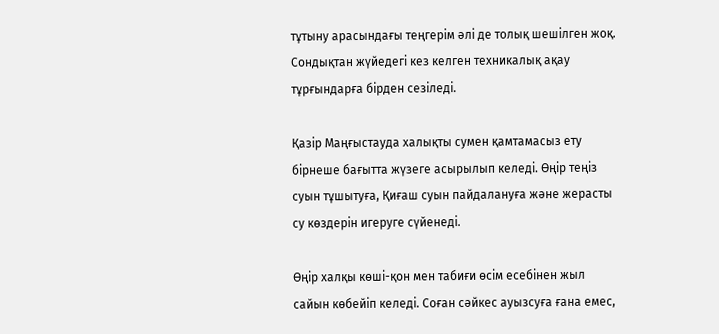тұтыну арасындағы теңгерім әлі де толық шешілген жоқ. Сондықтан жүйедегі кез келген техникалық ақау тұрғындарға бірден сезіледі.

Қазір Маңғыстауда халықты сумен қамтамасыз ету бірнеше бағытта жүзеге асырылып келеді. Өңір теңіз суын тұшытуға, Қиғаш суын пайдалануға және жерасты су көздерін игеруге сүйенеді.

Өңір халқы көші-қон мен табиғи өсім есебінен жыл сайын көбейіп келеді. Соған сәйкес ауызсуға ғана емес,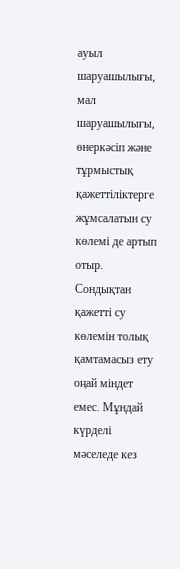ауыл шаруашылығы, мал шаруашылығы, өнеркәсіп және тұрмыстық қажеттіліктерге жұмсалатын су көлемі де артып отыр. Сондықтан қажетті су көлемін толық қамтамасыз ету оңай міндет емес. Мұндай күрделі мәселеде кез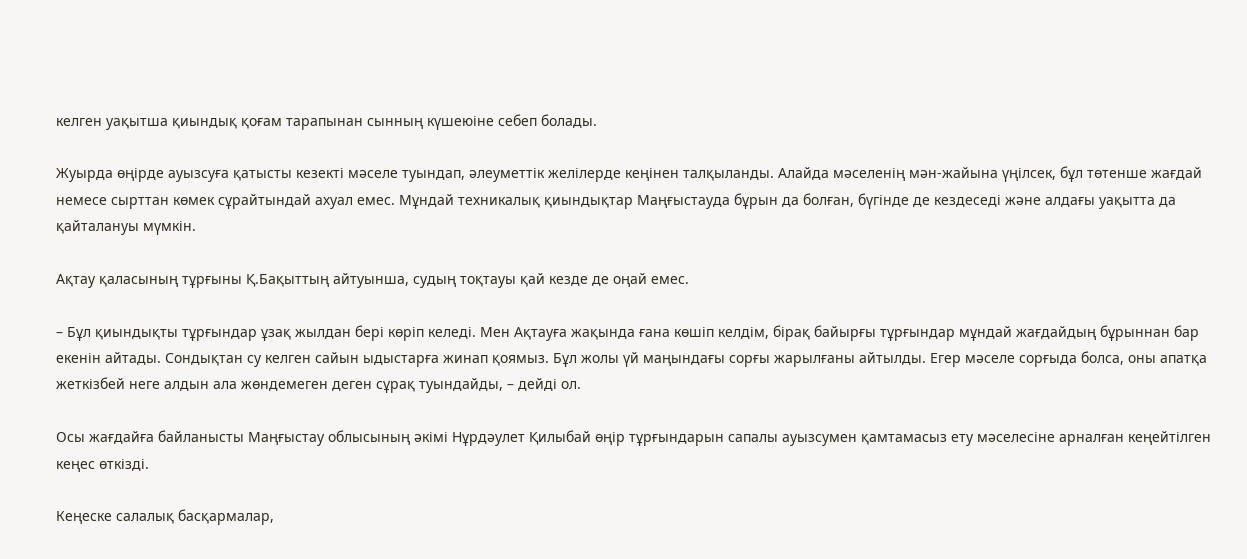келген уақытша қиындық қоғам тарапынан сынның күшеюіне себеп болады.

Жуырда өңірде ауызсуға қатысты кезекті мәселе туындап, әлеуметтік желілерде кеңінен талқыланды. Алайда мәселенің мән-жайына үңілсек, бұл төтенше жағдай немесе сырттан көмек сұрайтындай ахуал емес. Мұндай техникалық қиындықтар Маңғыстауда бұрын да болған, бүгінде де кездеседі және алдағы уақытта да қайталануы мүмкін.

Ақтау қаласының тұрғыны Қ.Бақыттың айтуынша, судың тоқтауы қай кезде де оңай емес.

– Бұл қиындықты тұрғындар ұзақ жылдан бері көріп келеді. Мен Ақтауға жақында ғана көшіп келдім, бірақ байырғы тұрғындар мұндай жағдайдың бұрыннан бар екенін айтады. Сондықтан су келген сайын ыдыстарға жинап қоямыз. Бұл жолы үй маңындағы сорғы жарылғаны айтылды. Егер мәселе сорғыда болса, оны апатқа жеткізбей неге алдын ала жөндемеген деген сұрақ туындайды, – дейді ол.

Осы жағдайға байланысты Маңғыстау облысының әкімі Нұрдәулет Қилыбай өңір тұрғындарын сапалы ауызсумен қамтамасыз ету мәселесіне арналған кеңейтілген кеңес өткізді.

Кеңеске салалық басқармалар,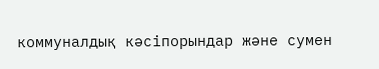коммуналдық кәсіпорындар және сумен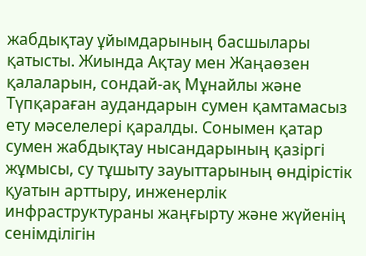жабдықтау ұйымдарының басшылары қатысты. Жиында Ақтау мен Жаңаөзен қалаларын, сондай-ақ Мұнайлы және Түпқараған аудандарын сумен қамтамасыз ету мәселелері қаралды. Сонымен қатар сумен жабдықтау нысандарының қазіргі жұмысы, су тұшыту зауыттарының өндірістік қуатын арттыру, инженерлік инфраструктураны жаңғырту және жүйенің сенімділігін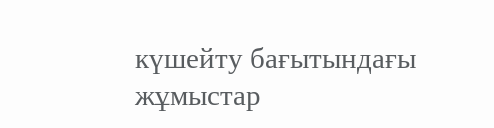күшейту бағытындағы жұмыстар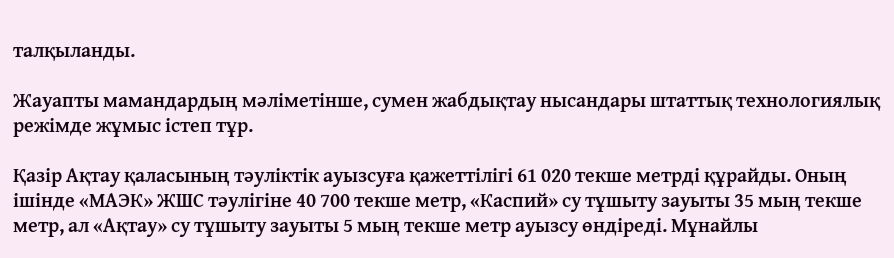талқыланды.

Жауапты мамандардың мәліметінше, сумен жабдықтау нысандары штаттық технологиялық режімде жұмыс істеп тұр.

Қазір Ақтау қаласының тәуліктік ауызсуға қажеттілігі 61 020 текше метрді құрайды. Оның ішінде «МАЭК» ЖШС тәулігіне 40 700 текше метр, «Каспий» су тұшыту зауыты 35 мың текше метр, ал «Ақтау» су тұшыту зауыты 5 мың текше метр ауызсу өндіреді. Мұнайлы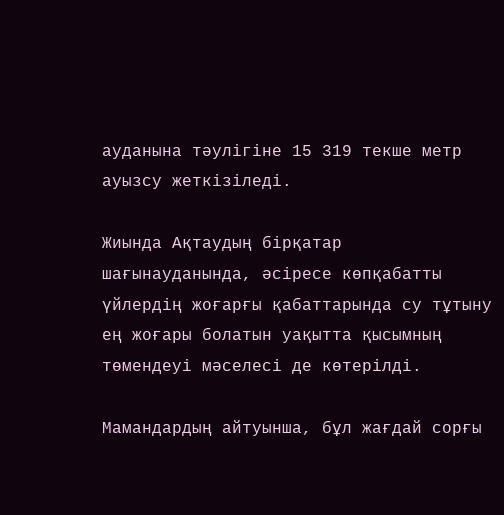ауданына тәулігіне 15 319 текше метр ауызсу жеткізіледі.

Жиында Ақтаудың бірқатар шағынауданында, әсіресе көпқабатты үйлердің жоғарғы қабаттарында су тұтыну ең жоғары болатын уақытта қысымның төмендеуі мәселесі де көтерілді.

Мамандардың айтуынша, бұл жағдай сорғы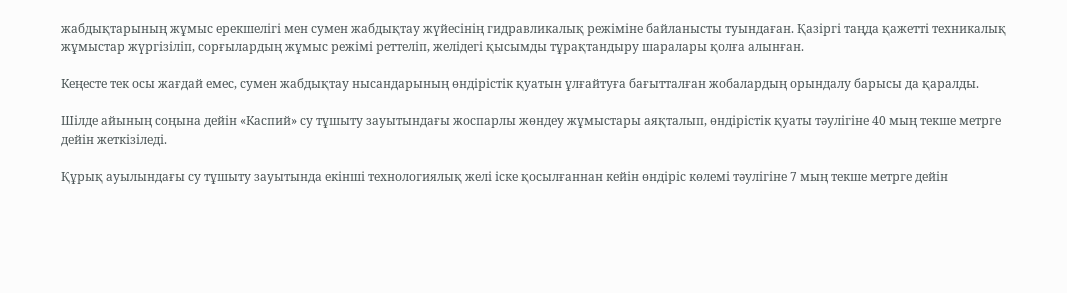жабдықтарының жұмыс ерекшелігі мен сумен жабдықтау жүйесінің гидравликалық режіміне байланысты туындаған. Қазіргі таңда қажетті техникалық жұмыстар жүргізіліп, сорғылардың жұмыс режімі реттеліп, желідегі қысымды тұрақтандыру шаралары қолға алынған.

Кеңесте тек осы жағдай емес, сумен жабдықтау нысандарының өндірістік қуатын ұлғайтуға бағытталған жобалардың орындалу барысы да қаралды.

Шілде айының соңына дейін «Каспий» су тұшыту зауытындағы жоспарлы жөндеу жұмыстары аяқталып, өндірістік қуаты тәулігіне 40 мың текше метрге дейін жеткізіледі.

Құрық ауылындағы су тұшыту зауытында екінші технологиялық желі іске қосылғаннан кейін өндіріс көлемі тәулігіне 7 мың текше метрге дейін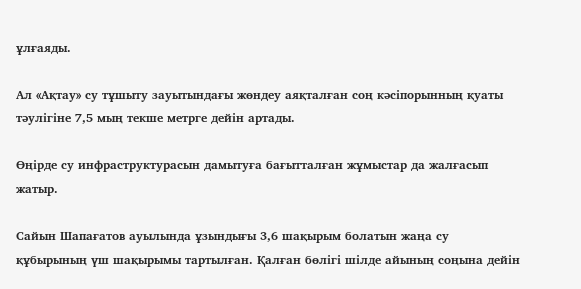ұлғаяды.

Ал «Ақтау» су тұшыту зауытындағы жөндеу аяқталған соң кәсіпорынның қуаты тәулігіне 7,5 мың текше метрге дейін артады.

Өңірде су инфраструктурасын дамытуға бағытталған жұмыстар да жалғасып жатыр.

Сайын Шапағатов ауылында ұзындығы 3,6 шақырым болатын жаңа су құбырының үш шақырымы тартылған. Қалған бөлігі шілде айының соңына дейін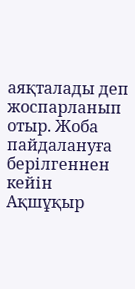аяқталады деп жоспарланып отыр. Жоба пайдалануға берілгеннен кейін Ақшұқыр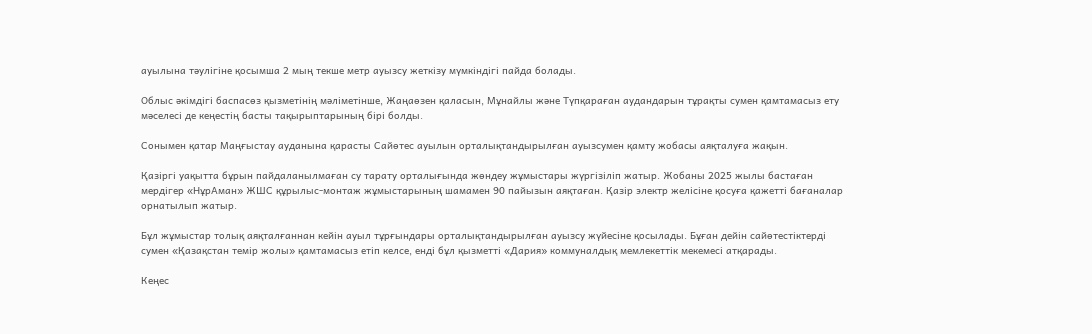ауылына тәулігіне қосымша 2 мың текше метр ауызсу жеткізу мүмкіндігі пайда болады.

Облыс әкімдігі баспасөз қызметінің мәліметінше, Жаңаөзен қаласын, Мұнайлы және Түпқараған аудандарын тұрақты сумен қамтамасыз ету мәселесі де кеңестің басты тақырыптарының бірі болды.

Сонымен қатар Маңғыстау ауданына қарасты Сайөтес ауылын орталықтандырылған ауызсумен қамту жобасы аяқталуға жақын.

Қазіргі уақытта бұрын пайдаланылмаған су тарату орталығында жөндеу жұмыстары жүргізіліп жатыр. Жобаны 2025 жылы бастаған мердігер «НұрАман» ЖШС құрылыс-монтаж жұмыстарының шамамен 90 пайызын аяқтаған. Қазір электр желісіне қосуға қажетті бағаналар орнатылып жатыр.

Бұл жұмыстар толық аяқталғаннан кейін ауыл тұрғындары орталықтандырылған ауызсу жүйесіне қосылады. Бұған дейін сайөтестіктерді сумен «Қазақстан темір жолы» қамтамасыз етіп келсе, енді бұл қызметті «Дария» коммуналдық мемлекеттік мекемесі атқарады.

Кеңес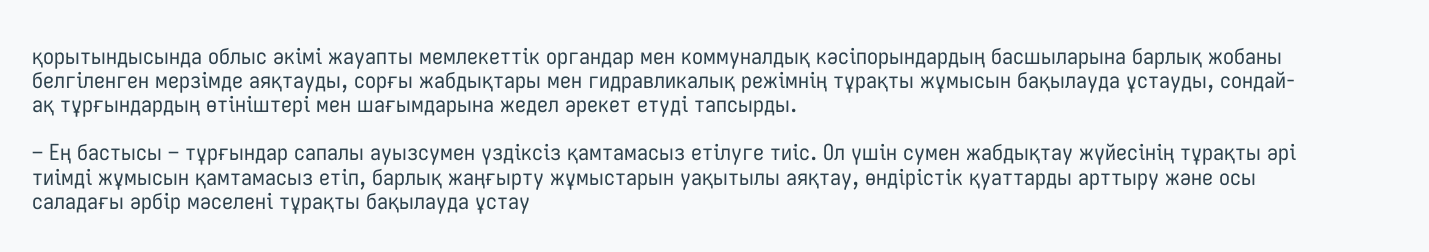қорытындысында облыс әкімі жауапты мемлекеттік органдар мен коммуналдық кәсіпорындардың басшыларына барлық жобаны белгіленген мерзімде аяқтауды, сорғы жабдықтары мен гидравликалық режімнің тұрақты жұмысын бақылауда ұстауды, сондай-ақ тұрғындардың өтініштері мен шағымдарына жедел әрекет етуді тапсырды.

– Ең бастысы – тұрғындар сапалы ауызсумен үздіксіз қамтамасыз етілуге тиіс. Ол үшін сумен жабдықтау жүйесінің тұрақты әрі тиімді жұмысын қамтамасыз етіп, барлық жаңғырту жұмыстарын уақытылы аяқтау, өндірістік қуаттарды арттыру және осы саладағы әрбір мәселені тұрақты бақылауда ұстау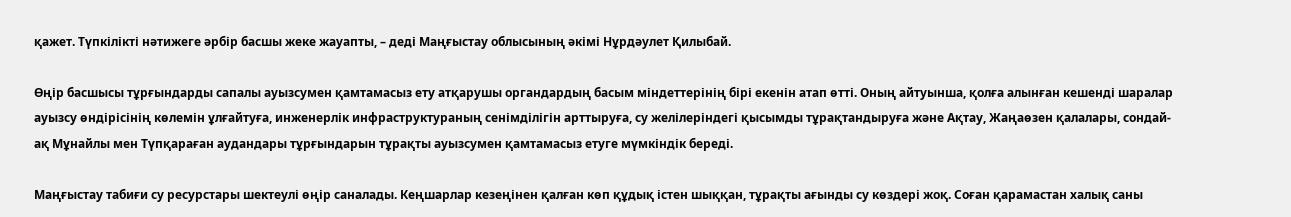қажет. Түпкілікті нәтижеге әрбір басшы жеке жауапты, – деді Маңғыстау облысының әкімі Нұрдәулет Қилыбай.

Өңір басшысы тұрғындарды сапалы ауызсумен қамтамасыз ету атқарушы органдардың басым міндеттерінің бірі екенін атап өтті. Оның айтуынша, қолға алынған кешенді шаралар ауызсу өндірісінің көлемін ұлғайтуға, инженерлік инфраструктураның сенімділігін арттыруға, су желілеріндегі қысымды тұрақтандыруға және Ақтау, Жаңаөзен қалалары, сондай-ақ Мұнайлы мен Түпқараған аудандары тұрғындарын тұрақты ауызсумен қамтамасыз етуге мүмкіндік береді.

Маңғыстау табиғи су ресурстары шектеулі өңір саналады. Кеңшарлар кезеңінен қалған көп құдық істен шыққан, тұрақты ағынды су көздері жоқ. Соған қарамастан халық саны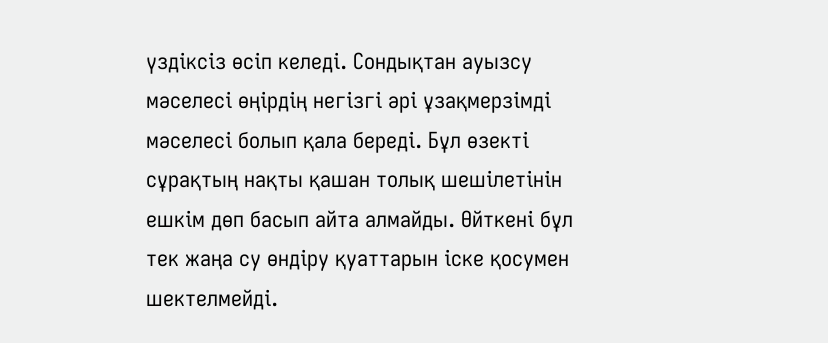үздіксіз өсіп келеді. Сондықтан ауызсу мәселесі өңірдің негізгі әрі ұзақмерзімді мәселесі болып қала береді. Бұл өзекті сұрақтың нақты қашан толық шешілетінін ешкім дөп басып айта алмайды. Өйткені бұл тек жаңа су өндіру қуаттарын іске қосумен шектелмейді.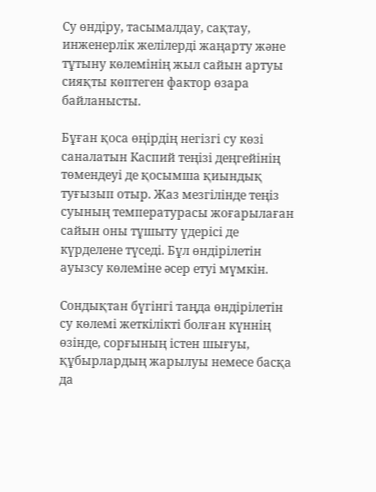Су өндіру, тасымалдау, сақтау, инженерлік желілерді жаңарту және тұтыну көлемінің жыл сайын артуы сияқты көптеген фактор өзара байланысты.

Бұған қоса өңірдің негізгі су көзі саналатын Каспий теңізі деңгейінің төмендеуі де қосымша қиындық туғызып отыр. Жаз мезгілінде теңіз суының температурасы жоғарылаған сайын оны тұшыту үдерісі де күрделене түседі. Бұл өндірілетін ауызсу көлеміне әсер етуі мүмкін.

Сондықтан бүгінгі таңда өндірілетін су көлемі жеткілікті болған күннің өзінде, сорғының істен шығуы, құбырлардың жарылуы немесе басқа да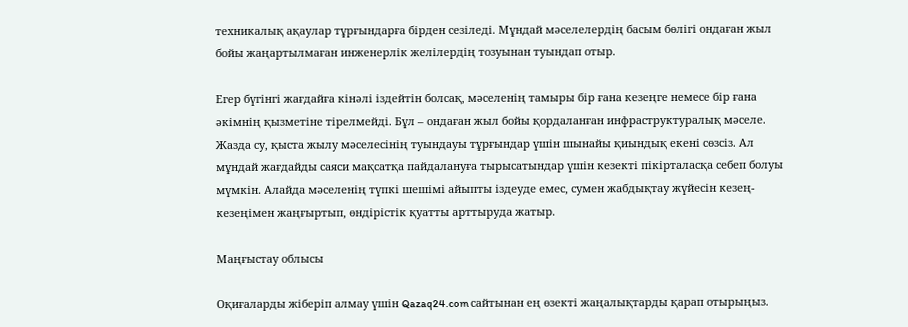техникалық ақаулар тұрғындарға бірден сезіледі. Мұндай мәселелердің басым бөлігі ондаған жыл бойы жаңартылмаған инженерлік желілердің тозуынан туындап отыр.

Егер бүгінгі жағдайға кінәлі іздейтін болсақ, мәселенің тамыры бір ғана кезеңге немесе бір ғана әкімнің қызметіне тірелмейді. Бұл – ондаған жыл бойы қордаланған инфраструктуралық мәселе. Жазда су, қыста жылу мәселесінің туындауы тұрғындар үшін шынайы қиындық екені сөзсіз. Ал мұндай жағдайды саяси мақсатқа пайдалануға тырысатындар үшін кезекті пікірталасқа себеп болуы мүмкін. Алайда мәселенің түпкі шешімі айыпты іздеуде емес, сумен жабдықтау жүйесін кезең-кезеңімен жаңғыртып, өндірістік қуатты арттыруда жатыр.

Маңғыстау облысы

Оқиғаларды жіберіп алмау үшін Qazaq24.com сайтынан ең өзекті жаңалықтарды қарап отырыңыз.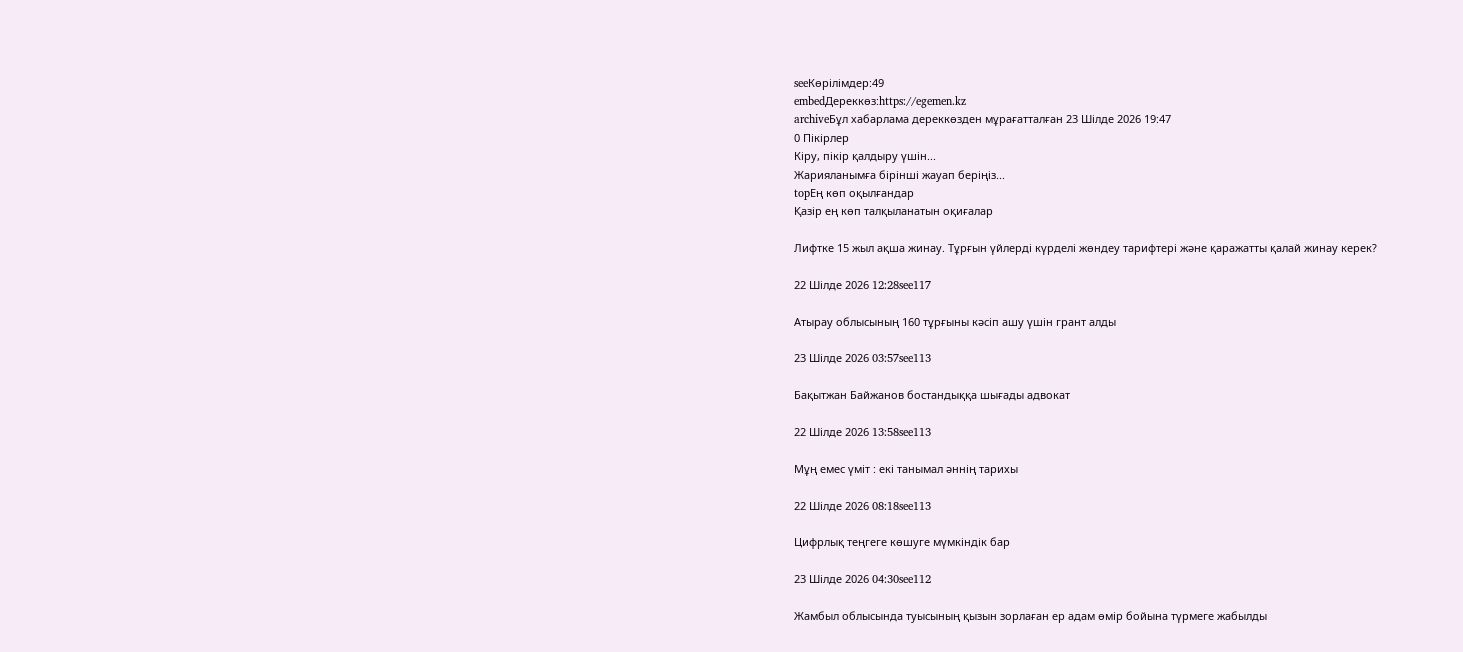seeКөрілімдер:49
embedДереккөз:https://egemen.kz
archiveБұл хабарлама дереккөзден мұрағатталған 23 Шілде 2026 19:47
0 Пікірлер
Кіру, пікір қалдыру үшін...
Жарияланымға бірінші жауап беріңіз...
topЕң көп оқылғандар
Қазір ең көп талқыланатын оқиғалар

Лифтке 15 жыл ақша жинау. Тұрғын үйлерді күрделі жөндеу тарифтері және қаражатты қалай жинау керек?

22 Шілде 2026 12:28see117

Атырау облысының 160 тұрғыны кәсіп ашу үшін грант алды

23 Шілде 2026 03:57see113

Бақытжан Байжанов бостандыққа шығады адвокат

22 Шілде 2026 13:58see113

Мұң емес үміт : екі танымал әннің тарихы

22 Шілде 2026 08:18see113

Цифрлық теңгеге көшуге мүмкіндік бар

23 Шілде 2026 04:30see112

Жамбыл облысында туысының қызын зорлаған ер адам өмір бойына түрмеге жабылды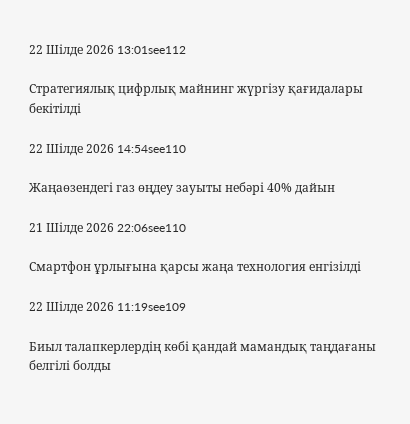22 Шілде 2026 13:01see112

Стратегиялық цифрлық майнинг жүргізу қағидалары бекітілді

22 Шілде 2026 14:54see110

Жаңаөзендегі газ өңдеу зауыты небәрі 40% дайын

21 Шілде 2026 22:06see110

Смартфон ұрлығына қарсы жаңа технология енгізілді

22 Шілде 2026 11:19see109

Биыл талапкерлердің көбі қандай мамандық таңдағаны белгілі болды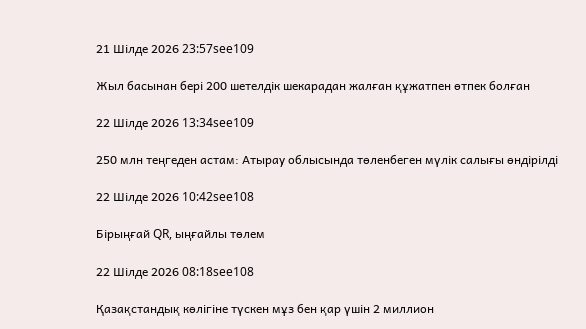21 Шілде 2026 23:57see109

Жыл басынан бері 200 шетелдік шекарадан жалған құжатпен өтпек болған

22 Шілде 2026 13:34see109

250 млн теңгеден астам: Атырау облысында төленбеген мүлік салығы өндірілді

22 Шілде 2026 10:42see108

Бірыңғай QR, ыңғайлы төлем

22 Шілде 2026 08:18see108

Қазақстандық көлігіне түскен мұз бен қар үшін 2 миллион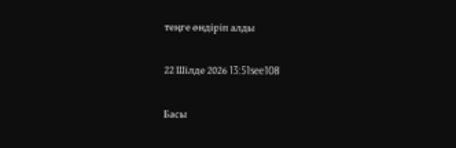теңге өндіріп алды

22 Шілде 2026 13:51see108

Басы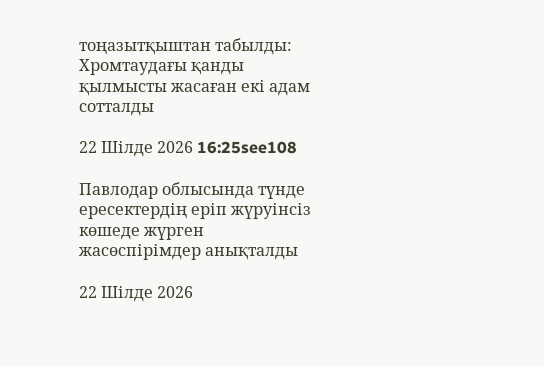тоңазытқыштан табылды: Хромтаудағы қанды қылмысты жасаған екі адам сотталды

22 Шілде 2026 16:25see108

Павлодар облысында түнде ересектердің еріп жүруінсіз көшеде жүрген жасөспірімдер анықталды

22 Шілде 2026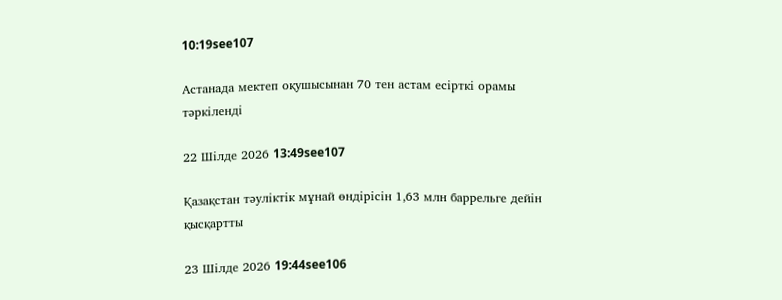10:19see107

Астанада мектеп оқушысынан 70 тен астам есірткі орамы тәркіленді

22 Шілде 2026 13:49see107

Қазақстан тәуліктік мұнай өндірісін 1,63 млн баррельге дейін қысқартты

23 Шілде 2026 19:44see106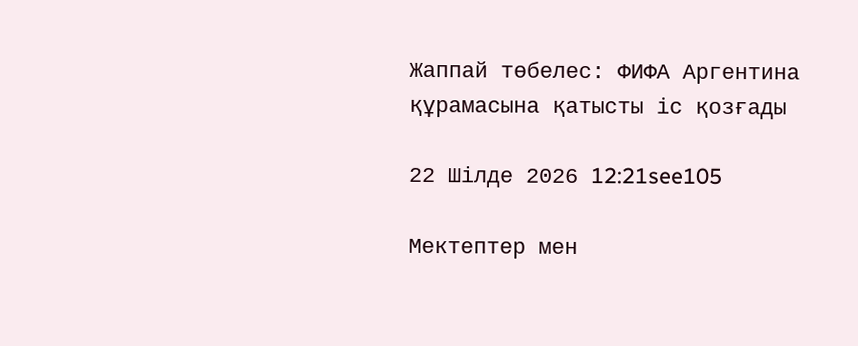Жаппай төбелес: ФИФА Аргентина құрамасына қатысты іс қозғады

22 Шілде 2026 12:21see105

Мектептер мен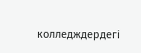колледждердегі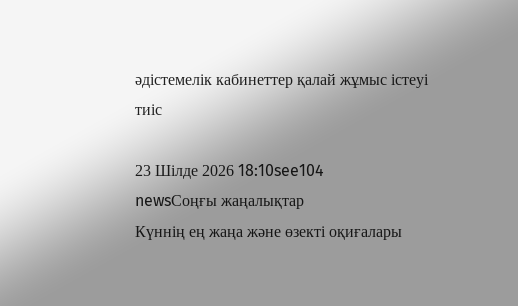әдістемелік кабинеттер қалай жұмыс істеуі тиіс

23 Шілде 2026 18:10see104
newsСоңғы жаңалықтар
Күннің ең жаңа және өзекті оқиғалары